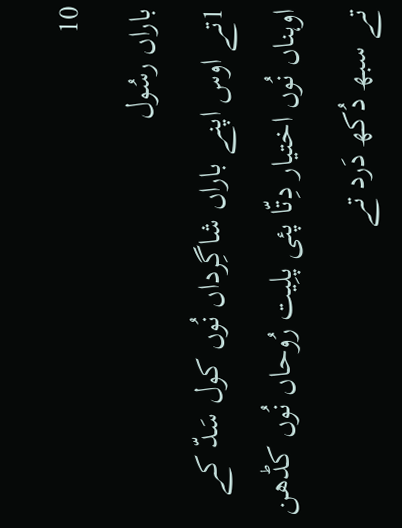10
باراں رسُول
1تے اوس اپنے باراں شاگِرداں نُوں کول سَدّ کے اوہناں نُوں اختیار دِتّا پئی پلِیت رُوحاں نُوں کڈھن تے سبھ دُکھ دَرد تے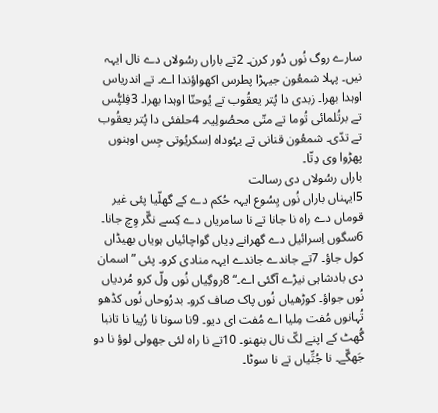سارے روگ نُوں دُور کرن۔ 2تے باراں رسُولاں دے نال ایہہ نیں۔ پہلا شمعُون جیہڑا پطرس اکھواؤندا اے۔ تے اندریاس اوہدا بھرا۔ زبدی دا پُتر یعقُوب تے یُوحنّا اوہدا بھرا۔ 3فِلپُّس تے برتُلمائی تُوما تے متّی محصُولِیہ۔ 4حلفئی دا پُتر یعقُوب تے تدّی۔ شمعُون قنانی تے یہُوداہ اِسکریُوتی جِس اوہنوں پھڑوا وی دِتّا۔
باراں رسُولاں دی رسالت
5ایہناں باراں نُوں یِسُوع ایہہ حُکم دے کے گھلّیا پئی غیر قوماں دے راہ نا جانا تے نا سامریاں دے کِسے نگّر وِچ جانا۔ 6سگوں اِسرائیل دے گھرانے دِیاں گواچائیاں ہویاں بھیڈاں کول جاؤ۔ 7تے جاندے جاندے ایہہ منادی کرو۔ پئی ”اسمان دی بادشاہی نیڑے آگئی اے۔“ 8روگِیاں نُوں ولّ کرو مُردیاں نُوں جواؤ۔ کوڑھیاں نُوں پاک صاف کرو۔ بدرُوحاں نُوں کڈھو تُہانوں مُفت مِلیا اے مُفت ای دیو۔ 9نا سونا نا رُپیا نا تانبا گُھٹ کے اپنے لکّ نال بنھنو۔ 10تے نا راہ لئی جھولی لوؤ نا دو جَھگّے۔ نا جُتِّیاں تے نا سوٹا۔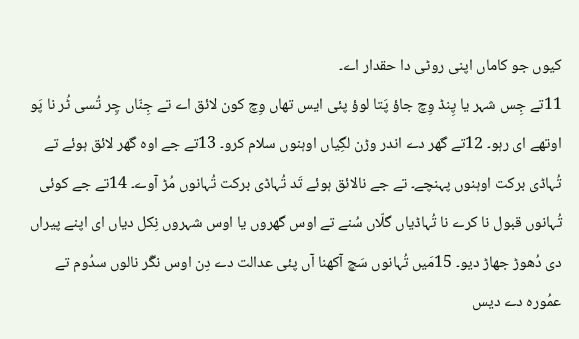کیوں جو کاماں اپنی روٹی دا حقدار اے۔
11تے جِس شہر یا پِنڈ وِچ جاؤ پَتا لوؤ پئی ایس تھاں وِچ کون لائق اے تے جِنّاں چِر تُسی ٹُر نا پَو اوتھے ای رہو۔ 12تے گھر دے اندر وڑن لگِیاں اوہنوں سلام کرو۔ 13تے جے اوہ گھر لائق ہوئے تے تُہاڈی برکت اوہنوں پہنچے۔ تے جے نالائق ہوئے تَد تُہاڈی برکت تُہانوں مُڑ آوے۔ 14تے جے کوئی تُہانوں قبول نا کرے نا تُہاڈیاں گلّاں سُنے تے اوس گھروں یا اوس شہروں نِکل دیاں ای اپنے پیراں دی دُھوڑ جھاڑ دیو۔ 15مَیں تُہانوں سَچ آکھنا آں پئی عدالت دے دِن اوس نگّر نالوں سدُوم تے عمُورہ دے دیس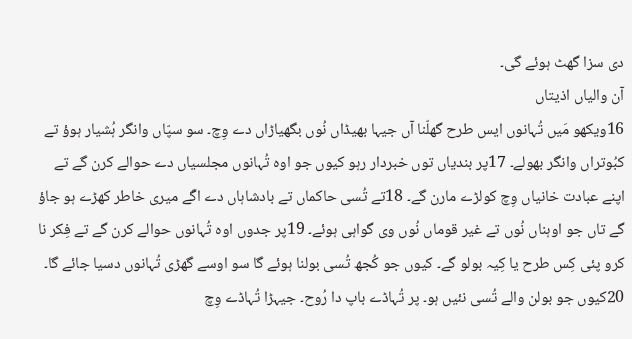دی سزا گھٹ ہوئے گی۔
آن والیاں اذیتاں
16ویکھو مَیں تُہانوں ایس طرح گھلّنا آں جیہا بھیڈاں نُوں بگھیاڑاں دے وِچ۔ سو سپّاں وانگر ہُشیار ہوؤ تے کبُوتراں وانگر بھولے۔ 17پر بندیاں توں خبردار رہو کیوں جو اوہ تُہانوں مجلسیاں دے حوالے کرن گے تے اپنے عبادت خانیاں وِچ کولڑے مارن گے۔ 18تے تُسی حاکماں تے بادشاہاں دے اگّے میری خاطر کھڑے ہو جاؤ گے تاں جو اوہناں نُوں تے غیر قوماں نُوں وی گواہی ہوئے۔ 19پر جدوں اوہ تُہانوں حوالے کرن گے تے فِکر نا کرو پئی کِس طرح یا کِیہ بولو گے۔ کیوں جو کُجھ تُسی بولنا ہوئے گا سو اوسے گھڑی تُہانوں دسیا جائے گا۔ 20کیوں جو بولن والے تُسی نئیں ہو۔ پر تُہاڈے باپ دا رُوح۔ جیہڑا تُہاڈے وِچ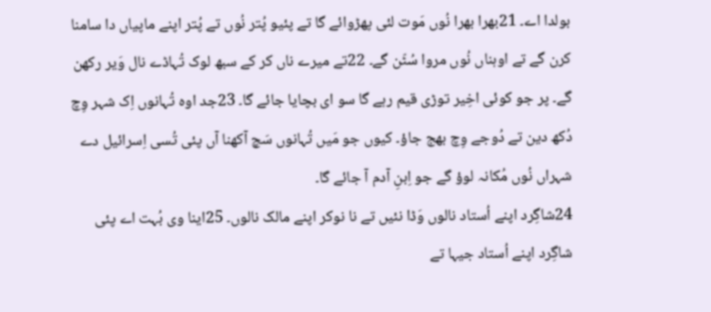بولدا اے۔ 21بھرا بھرا نُوں مَوت لئی پھڑوائے گا تے پئیو پُتر نُوں تے پُتر اپنے ماپیاں دا سامنا کرن گے تے اوہناں نُوں مروا سُٹّن گے۔ 22تے میرے ناں کر کے سبھ لوک تُہاڈے نال وَیر رکھن گے۔ پر جو کوئی اخِیر توڑی قیم رہے گا سو ای بچایا جائے گا۔ 23جد اوہ تُہانوں اِک شہر وِچ دُکھ دین تے دُوجے وِچ بھج جاؤ۔ کیوں جو مَیں تُہانوں سَچ آکھنا آں پئی تُسی اِسرائیل دے شہراں نُوں مُکانہ لوؤ گے جو اِبنِ آدم آ جائے گا۔
24شاگِرد اپنے اُستاد نالوں وَڈا نئیں تے نا نوکر اپنے مالک نالوں۔ 25اینا وی بُہت اے پئی شاگِرد اپنے اُستاد جیہا تے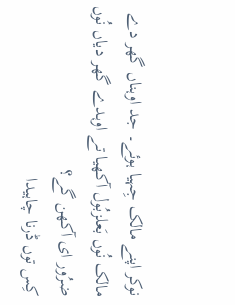نوکر اپنے مالک جِہیا ہوئے۔ جد اوہناں گھر دے مالک نُوں بَعلزبُول آکھیا تے اوہدے گھر دیاں نُوں ضرُور ای آکھن گے؟
کِس توں ڈرنا چاہیدا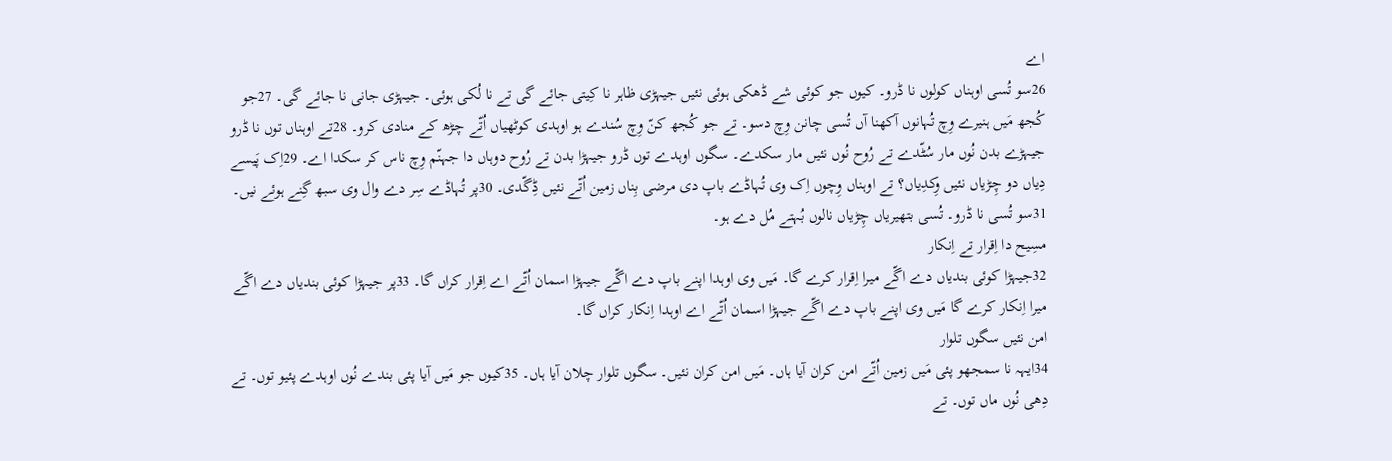اے
26سو تُسی اوہناں کولوں نا ڈرو۔ کیوں جو کوئی شے ڈھکی ہوئی نئیں جیہڑی ظاہر نا کِیتی جائے گی تے نا لُکی ہوئی۔ جیہڑی جانی نا جائے گی۔ 27جو کُجھ مَیں ہنیرے وِچ تُہانوں آکھنا آں تُسی چانن وِچ دسو۔ تے جو کُجھ کنّ وِچ سُندے ہو اوہدی کوٹھیاں اُتّے چڑھ کے منادی کرو۔ 28تے اوہناں توں نا ڈرو جیہڑے بدن نُوں مار سُٹّدے تے رُوح نُوں نئیں مار سکدے۔ سگوں اوہدے توں ڈرو جیہڑا بدن تے رُوح دوہاں دا جہنّم وِچ ناس کر سکدا اے۔ 29اِک پَیسے دِیاں دو چِڑیاں نئیں وِکدِیاں؟ تے اوہناں وِچوں اِک وی تُہاڈے باپ دی مرضی بِناں زمین اُتّے نئیں ڈِگّدی۔ 30پر تُہاڈے سِر دے وال وی سبھ گِنے ہوئے نیں۔ 31سو تُسی نا ڈرو۔ تُسی بتھیریاں چِڑیاں نالوں بُہتے مُل دے ہو۔
مسِیح دا اِقرار تے اِنکار
32جیہڑا کوئی بندیاں دے اگّے میرا اِقرار کرے گا۔ مَیں وی اوہدا اپنے باپ دے اگّے جیہڑا اسمان اُتّے اے اِقرار کراں گا۔ 33پر جیہڑا کوئی بندیاں دے اگّے میرا اِنکار کرے گا مَیں وی اپنے باپ دے اگّے جیہڑا اسمان اُتّے اے اوہدا اِنکار کراں گا۔
امن نئیں سگوں تلوار
34ایہہ نا سمجھو پئی مَیں زمین اُتّے امن کران آیا ہاں۔ مَیں امن کران نئیں۔ سگوں تلوار چلان آیا ہاں۔ 35کیوں جو مَیں آیا پئی بندے نُوں اوہدے پئیو توں۔ تے دِھی نُوں ماں توں۔ تے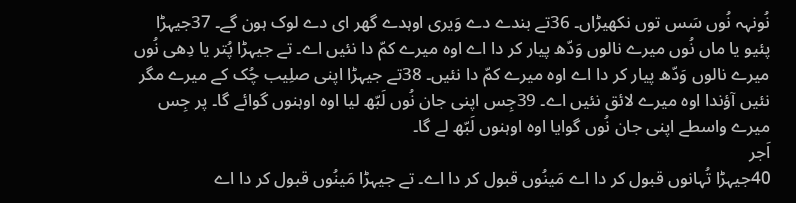نُونہہ نُوں سَس توں نکھیڑاں۔ 36تے بندے دے وَیری اوہدے گھر ای دے لوک ہون گے۔ 37جیہڑا پئیو یا ماں نُوں میرے نالوں وَدّھ پیار کر دا اے اوہ میرے کمّ دا نئیں اے۔ تے جیہڑا پُتر یا دِھی نُوں میرے نالوں وَدّھ پیار کر دا اے اوہ میرے کمّ دا نئیں۔ 38تے جیہڑا اپنی صلِیب چُک کے میرے مگر نئیں آؤندا اوہ میرے لائق نئیں اے۔ 39جِس اپنی جان نُوں لَبّھ لیا اوہ اوہنوں گوائے گا۔ پر جِس میرے واسطے اپنی جان نُوں گوایا اوہ اوہنوں لَبّھ لے گا۔
اَجر
40جیہڑا تُہانوں قبول کر دا اے مَینُوں قبول کر دا اے۔ تے جیہڑا مَینُوں قبول کر دا اے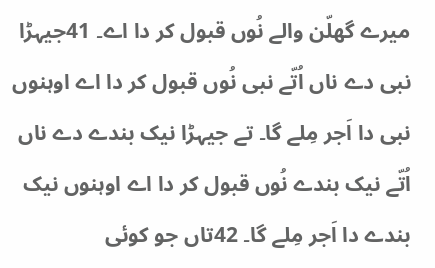میرے گھلّن والے نُوں قبول کر دا اے۔ 41جیہڑا نبی دے ناں اُتّے نبی نُوں قبول کر دا اے اوہنوں نبی دا اَجر مِلے گا۔ تے جیہڑا نیک بندے دے ناں اُتّے نیک بندے نُوں قبول کر دا اے اوہنوں نیک بندے دا اَجر مِلے گا۔ 42تاں جو کوئی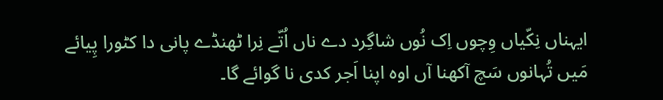ایہناں نِکّیاں وِچوں اِک نُوں شاگِرد دے ناں اُتّے نِرا ٹھنڈے پانی دا کٹورا پِیائے مَیں تُہانوں سَچ آکھنا آں اوہ اپنا اَجر کدی نا گوائے گا۔